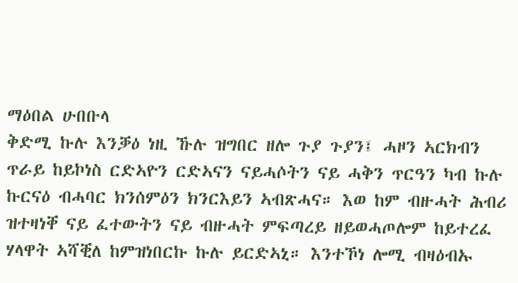ማዕበል ሁበቡላ
ቅድሚ ኩሉ እንቓዕ ነዚ ኹሉ ዝግበር ዘሎ ጉያ ጉያን፤ ሓዞን ኣርክብን ጥራይ ከይኮነስ ርድኣዮን ርድኣናን ናይሓሶትን ናይ ሓቅን ጥርዓን ካብ ኩሉ ኩርናዕ ብሓባር ክንሰምዕን ክንርእይን ኣብጽሓና። እወ ከም ብዙሓት ሕብሪ ዝተዛነቐ ናይ ፈተውትን ናይ ብዙሓት ምፍጣረይ ዘይወሓጦሎም ከይተረፈ ሃላዋት ኣሻቒለ ከምዝነበርኩ ኩሉ ይርድኣኒ። እንተኾነ ሎሚ ብዛዕብኡ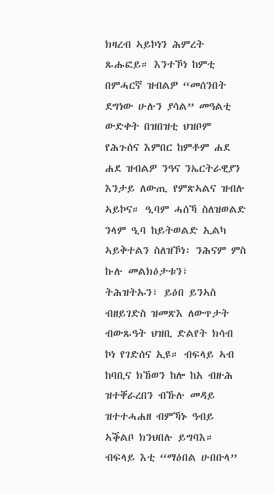ክዛረብ ኣይኮነን ሕምረት ጹሑፎይ። እንተኾነ ከምቲ በምሓርኛ ዝብልዎ “መሰንበት ደግነው ሁሉን ያሳል” መዓልቲ ውድቀት በዝበዝቲ ህዝቦም የሕጉሰና እምበር ከምቶም ሐደ ሐደ ዝብልዎ ንዓና ንኤርትራዊያን እንታይ ለውጢ የምጽኣልና ዝብሉ ኣይኮና። ዒባም ሓሰኻ ስለዝወልድ ንላም ዒባ ከይትወልድ ኢልካ ኣይቅተልን ስለዝኾነ፡ ንሕናም ምስ ኩሉ መልክዕታቱን፣ ትሕዝትኡን፣ ይዕበ ይንኣስ ብዘይገድስ ዝመጽእ ለውጥታት ብውጹዓት ህዝቢ ድልየት ክሳብ ኮነ የገድሰና ኢዩ። ብፍላይ ኣብ ከባቢና ክኸወን ከሎ ከአ ብዙሕ ዝተቐራረበን ብኹሉ መዳይ ዝተተሓሐዘ ብምኻኑ ዓብይ ኣቕልቦ ክንህበሉ ይግባእ።
ብፍላይ እቲ “ማዕበል ሁበቡላ”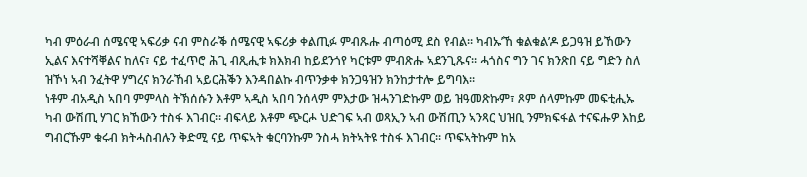ካብ ምዕራብ ሰሜናዊ ኣፍሪቃ ናብ ምስራቕ ሰሜናዊ ኣፍሪቃ ቀልጢፉ ምብጹሑ ብጣዕሚ ደስ የብል። ካብኡ’ኸ ቁልቁል’ዶ ይጋዓዝ ይኸውን ኢልና እናተሻቐልና ከለና፣ ናይ ተፈጥሮ ሕጊ ብጺሒቱ ክእክብ ከይደንጎየ ካርቱም ምብጽሑ ኣደንጊጹና። ሓጎስና ግን ገና ክንጽበ ናይ ግድን ስለ ዝኾነ ኣብ ንፈትዋ ሃግረና ክንራኸብ ኣይርሕቕን እንዳበልኩ ብጥንቃቀ ክንጋዓዝን ክንከታተሎ ይግባእ።
ነቶም ብአዲስ ኣበባ ምምላስ ትኽሰሱን እቶም ኣዲስ ኣበባ ንሰላም ምእታው ዝሓንገድኩም ወይ ዝዓመጽኩም፣ ጾም ሰላምኩም መፍቲሒኡ ካብ ውሽጢ ሃገር ክኸውን ተስፋ እገብር። ብፍላይ እቶም ጭርሖ ህድገፍ ኣብ ወጻኢን ኣብ ውሽጢን ኣንጻር ህዝቢ ንምክፍፋል ተናፍሑዎ እከይ ግብርኹም ቁሩብ ክትሓስብሉን ቅድሚ ናይ ጥፍኣት ቁርባንኩም ንስሓ ክትኣትዩ ተስፋ እገብር። ጥፍኣትኩም ከአ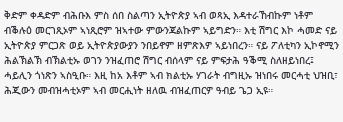ቅድም ቀዳድም ብሕቡእ ምስ ሰበ ስልጣን ኢትዮጵያ ኣብ ወጻኢ እዳተራኸብኩም ነቶም ብቕሉዕ መርገጺኦም ኣነጺሮም ዝኣተው ምውንጃልኩም ኣይግድን። እቲ ሽግር እኮ ሓመድ ናይ ኢትዮጵያ ምርጋጽ ወይ ኢትዮጵያውያን ንበይኖም ዘምጽእዎ ኣይነበረን። ናይ ፖለቲካን ኢኮኖሚን ሕልኽልኽ ብኽልቲኡ ወገን ንዝፈጠሮ ሽግር ብሰላም ናይ ምፍታሕ ዓቕሚ ስለዘይነበረ፤ ሓይሊን ጎነጽን ኣስዒቡ። እዚ ከአ እቶም ኣብ ክልቲኡ ሃገራት ብግዚኡ ዝነበሩ መርሓቲ ህዝቢ፣ ሕጂውን መብዝሓቲኦም ኣብ መርሒነት ዘለዉ ብዝፈጠርዎ ዓብይ ጌጋ ኢዩ።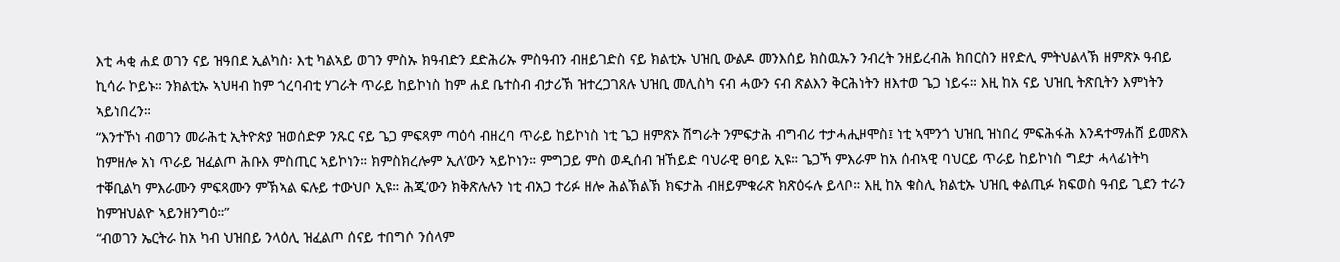እቲ ሓቂ ሐደ ወገን ናይ ዝዓበደ ኢልካስ፡ እቲ ካልኣይ ወገን ምስኡ ክዓብድን ደድሕሪኡ ምስዓብን ብዘይገድስ ናይ ክልቲኡ ህዝቢ ውልዶ መንእሰይ ክስዉኡን ንብረት ንዘይረብሕ ክበርስን ዘየድሊ ምትህልላኽ ዘምጽኦ ዓብይ ኪሳራ ኮይኑ። ንክልቲኡ ኣህዛብ ከም ጎረባብቲ ሃገራት ጥራይ ከይኮነስ ከም ሐደ ቤተስብ ብታሪኽ ዝተረጋገጸሉ ህዝቢ መሊስካ ናብ ሓውን ናብ ጽልእን ቅርሕነትን ዘእተወ ጌጋ ነይሩ። እዚ ከአ ናይ ህዝቢ ትጽቢትን እምነትን ኣይነበረን።
“እንተኾነ ብወገን መራሕቲ ኢትዮጵያ ዝወሰድዎ ንጹር ናይ ጌጋ ምፍጻም ጣዕሳ ብዘረባ ጥራይ ከይኮነስ ነቲ ጌጋ ዘምጽኦ ሽግራት ንምፍታሕ ብግብሪ ተታሓሒዞሞስ፤ ነቲ ኣሞንጎ ህዝቢ ዝነበረ ምፍሕፋሕ እንዳተማሐሸ ይመጽእ ከምዘሎ አነ ጥራይ ዝፈልጦ ሕቡእ ምስጢር ኣይኮነን። ክምስክረሎም ኢለ’ውን ኣይኮነን። ምግጋይ ምስ ወዲሰብ ዝኸይድ ባህራዊ ፀባይ ኢዩ። ጌጋኻ ምእራም ከአ ሰብኣዊ ባህርይ ጥራይ ከይኮነስ ግደታ ሓላፊነትካ ተቐቢልካ ምእራሙን ምፍጻሙን ምኽኣል ፍሉይ ተውህቦ ኢዩ። ሕጂ’ውን ክቅጽሉሉን ነቲ ብአጋ ተሪፉ ዘሎ ሕልኽልኽ ክፍታሕ ብዘይምቁራጽ ክጽዕሩሉ ይላቦ። እዚ ከአ ቁስሊ ክልቲኡ ህዝቢ ቀልጢፉ ክፍወስ ዓብይ ጊደን ተራን ከምዝህልዮ ኣይንዘንግዕ።”
“ብወገን ኤርትራ ከአ ካብ ህዝበይ ንላዕሊ ዝፈልጦ ሰናይ ተበግሶ ንሰላም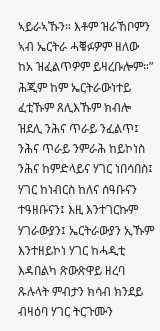ኣይራኣኹን። እቶም ዝራኸቦምን ኣብ ኤርትራ ሓቑፉዎም ዘለው ከአ ዝፈልጥዎም ይዛረቡሎም።”
ሕጂም ከም ኤርትራውነተይ ፈቲኹም ጸሊእኹም ክብሎ ዝደሊ ንሕና ጥራይ ንፈልጥ፤ ንሕና ጥራይ ንምራሕ ከይኮነስ ንሕና ከምድላይና ሃገር ነበሳበስ፤ ሃገር ከነብርስ ከለና ሰዓቡናን ተዓዘቡናን፤ እዚ እንተገርኩም ሃገራውያን፤ ኤርትራውያን ኢኹም እንተዘይኮነ ሃገር ከሓዲቲ እዳበልካ ጽውጽዋይ ዘረባ ጹሉላት ምብታን ክሳብ ክንደይ ብዛዕባ ሃገር ትርጉሙን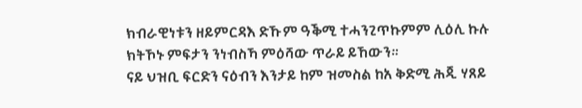ክብራዊነቱን ዘይምርዳእ ድኹም ዓቕሚ ተሓንጊጥኩምም ሊዕሊ ኩሉ ክትኾኑ ምፍታን ንነብስኻ ምዕሻው ጥራይ ይኸውን።
ናይ ህዝቢ ፍርድን ናዕብን እንታይ ከም ዝመስል ከአ ቅድሚ ሕጂ ሃጸይ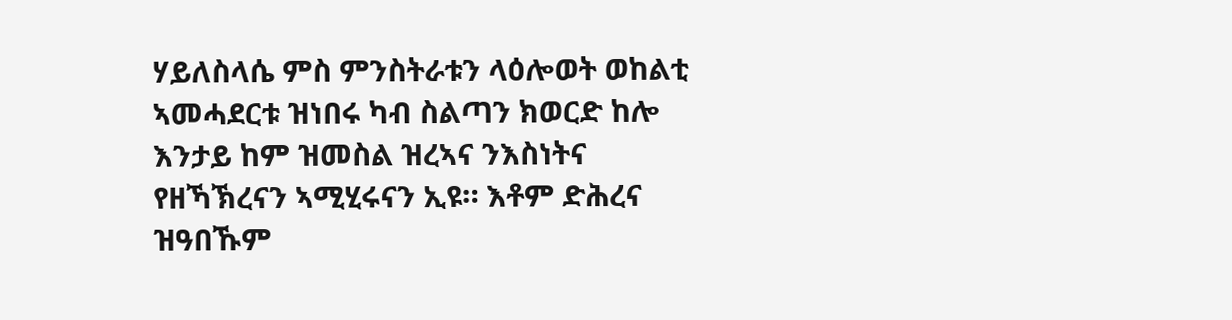ሃይለስላሴ ምስ ምንስትራቱን ላዕሎወት ወከልቲ ኣመሓደርቱ ዝነበሩ ካብ ስልጣን ክወርድ ከሎ እንታይ ከም ዝመስል ዝረኣና ንእስነትና የዘኻኽረናን ኣሚሂሩናን ኢዩ። እቶም ድሕረና ዝዓበኹም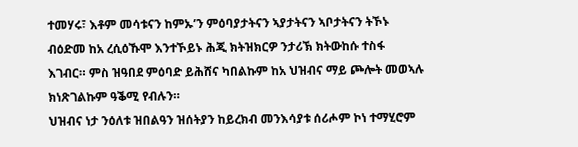ተመሃሩ፣ እቶም መሳቱናን ከምኡ’ን ምዕባያታትናን ኣያታትናን ኣቦታትናን ትኾኑ ብዕድመ ከአ ረሲዕኹሞ እንተኾይኑ ሕጂ ክትዝክርዎ ንታሪኽ ክትውከሱ ተስፋ እገብር። ምስ ዝዓበደ ምዕባድ ይሕሸና ካበልኩም ከአ ህዝብና ማይ ጮሎት መወኣሉ ክነጽገልኩም ዓቕሚ የብሉን።
ህዝብና ነታ ንዕለቱ ዝበልዓን ዝሰትያን ከይረክብ መንእሳያቱ ሰሪሖም ኮነ ተማሂሮም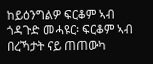ከይዕንግልዎ ፍርቆም ኣብ ጎዳጉድ መሓዩር፡ ፍርቆም ኣብ በረኻታት ናይ ጠጠውካ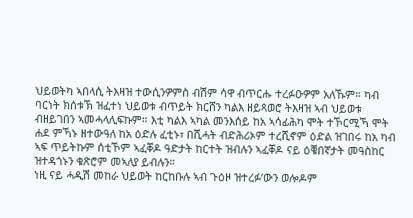ህይወትካ ኣበላሲ ትእዛዝ ተውሲንዎምስ ብሽም ሳዋ ብጥርሑ ተረፉዑዎም አለኹም። ካብ ባርነት ክሰቱኽ ዝፈተነ ህይወቱ ብጥይት ክርሸን ካልእ ዘይጻወሮ ትእዛዝ ኣብ ህይወቱ ብዘይገበን ኣመሓላሊፍኩም። እቲ ካልእ ኣካል መንእሰይ ከአ ኣሳፊሕካ ሞት ተኾርሚኻ ሞት ሐደ ምኻኑ ዘተውዓለ ከአ ዕድሉ ፈቲኑ፣ በሺሓት ብድሕሪኦም ተረሺኖም ዕድል ዝገበሩ ከአ ካብ ኣፍ ጥይትኩም ሰቲኾም ኣፈቐዶ ዓድታት ከርተት ዝብሉን ኣፈቐዶ ናይ ዕቑበኛታት መዓስከር ዝተዳጎኑን ቁጽሮም መኣለያ ይብሉን።
ነዚ ናይ ሓዲሽ መከራ ህይወት ከርከቡሉ ኣብ ጉዕዞ ዝተረፉ’ውን ወሎዶም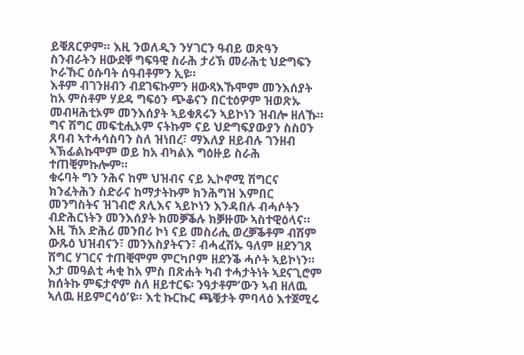ይቑጸርዎም። እዚ ንወለዲን ንሃገርን ዓብይ ወጽዓን ስንብራትን ዘውደቐ ግፍዓዊ ስራሕ ታሪኽ መራሕቲ ህድግፍን ኮራኹር ዕሱባት ሰዓብቶምን ኢዩ።
እቶም ብገንዘብን ብደገፍኩምን ዘውጻእኹሞም መንእሰያት ከአ ምስቶም ሃደዳ ግፍዕን ጭቆናን በርቲዕዎም ዝወጽኡ መብዛሕቲኦም መንእሰያት ኣይቁጸሩን ኣይኮነን ዝብሎ ዘለኹ። ግና ሽግር መፍቲሒኦም ናትኩም ናይ ህድግፍያውያን ስስዐን ጸባብ ኣተሓሳስባን ስለ ዝነበረ፣ ማእለያ ዘይብሉ ገንዘብ ኣኽፊልኩሞም ወይ ከአ ብካልእ ግዕዙይ ስራሕ ተጠቒምኩሎም።
ቁሩባት ግን ንሕና ከም ህዝብና ናይ ኢኮኖሚ ሽግርና ክንፈትሕን ስድራና ከማታትኩም ክንሕግዝ እምበር መንግስትና ዝገብሮ ጸሊእና ኣይኮነን እንዳበሉ ብሓሶትን ብድሕርነትን መንእሰያት ክመቓቕሉ ክቓዙሙ ኣስተዊዕላና። እዚ ኸአ ድሕሪ መንበሪ ኮነ ናይ መስሪሒ ወረቓቕቶም ብሽም ውጹዕ ህዝብናን፣ መንእስያትናን፣ ብሓፈሽኡ ዓለም ዘደንገጸ ሽግር ሃገርና ተጠቒሞም ምርካቦም ዘደንቕ ሓሶት ኣይኮነን።
እታ መዓልቲ ሓቂ ከአ ምስ በጽሐት ካብ ተሓታትነት ኣደናጊሮም ክሰትኩ ምፍታኖም ስለ ዘይተርፍ፡ ንዓታቶም’ውን ኣብ ዘለዉ ኣለዉ ዘይምርሳዕ’ዩ። እቲ ኩርኩር ጫቑታት ምባላዕ እተጀሚሩ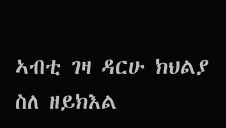ኣብቲ ገዛ ዳርሁ ክህልያ ስለ ዘይክእል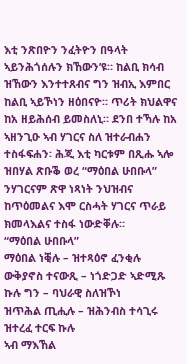እቲ ንጽበዮን ንፈትዮን በዓላት ኣይንሕጎሰሉን ክኸውን’ዩ። ከልቢ ክሳብ ዝኸውን እንተተጸብና ግን ዝብኢ እምበር ከልቢ ኣይኾነን ዘዕበናዮ። ጥሪት ክህልዋና ከአ ዘይሕሰብ ይመስለኒ። ደንበ ተኻሉ ከአ ኣዘንጊዑ ኣብ ሃገርና ስለ ዝተራብሐን ተስፋፍሐን፡ ሕጂ እቲ ካርቱም በጺሑ ኣሎ ዝበሃል ጽቡቕ ወረ “ማዕበል ሁበቡላ” ንሃገርናም ጽዋ ነጻነት ንህዝብና ከጥዕመልና እሞ ርስሓት ሃገርና ጥራይ ክመላእልና ተስፋ ነውድቐሉ።
“ማዕበል ሁበቡላ”
ማዕበል ነቒሉ – ዝተጻዕኖ ፈንቂሉ
ውቅያኖስ ተናውጺ – ነጎድጋድ ኣድሚጹ
ኩሉ ግን – ባህራዊ ስለዝኾነ
ዝጥሕል ጢሒሉ – ዝሕንብስ ተሳጊሩ
ዝተረፈ ተርፍ ኩሉ
ኣብ ማእኸል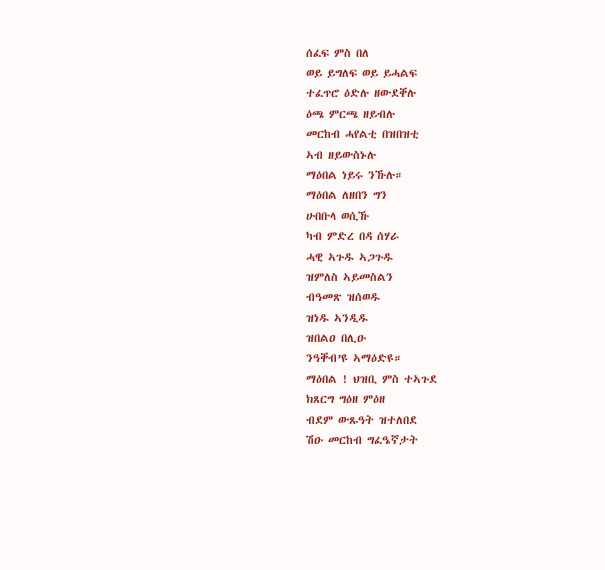ሰፈፍ ምስ በለ
ወይ ይግለፍ ወይ ይሓልፍ
ተፈጥሮ ዕድሉ ዘውደቐሉ
ዕጫ ምርጫ ዘይብሉ
መርከብ ሓየልቲ በዝበዝቲ
ኣብ ዘይውስኑሉ
ማዕበል ነይሩ ንኹሉ።
ማዕበል ለዘበን ግን
ሁበቡላ ወሲኹ
ካብ ምድረ በዳ ሰሃራ
ሓዊ ኣጉዱ ኣጋጉዱ
ዝምለስ ኣይመስልን
ብዓመጽ ዝሰወዱ
ዝነዱ ኣንዲዱ
ዝበልዐ በሊዑ
ንዓቐብ’ዩ ኣማዕድዩ።
ማዕበል ! ህዝቢ ምስ ተኣጉደ
ክጸርግ ግዕዘ ምዕዘ
ብደም ውጹዓት ዝተለበደ
ሽዑ መርከብ ግፈዔኛታት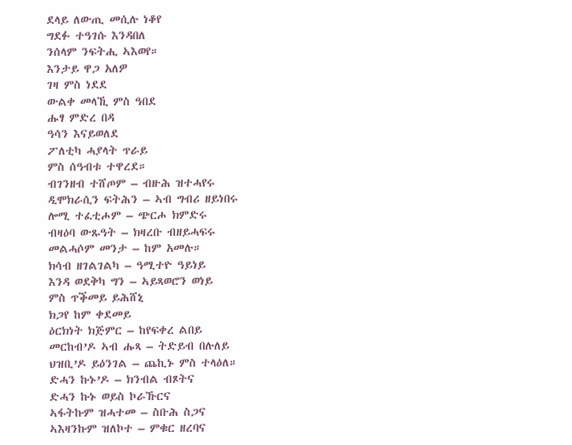ደላይ ለውጢ መሲሉ ነቆየ
ግደፉ ተዓገሱ እንዳበለ
ንሰላም ንፍትሒ ኣእወየ።
እንታይ ዋጋ አለዎ
ገዛ ምስ ነደደ
ውልቀ መላኺ ምስ ዓበደ
ሑፃ ምድረ በዳ
ዓሳን እናይወለደ
ፖለቲካ ሓያላት ጥራይ
ምስ ሰዓብቱ ተዋረደ።
ብገንዘብ ተሸጦም – ብዙሕ ዝተሓየሩ
ዲሞክራሲን ፍትሕን – ኣብ ግብሪ ዘይነበሩ
ሎሚ ተፈቲሖም – ጭርሖ ክምድሩ
ብዛዕባ ውጹዓት – ክዛረቡ ብዘይሓፍሩ
መልሓሶም መንታ – ከም አመሉ።
ክሳብ ዘገልገልካ – ዓሚተዮ ዓይነይ
እንዳ ወደቅካ ግን – ኣይጻወሮን ወነይ
ምስ ጥቕመይ ይሕሸኒ
ክጋየ ከም ቀደመይ
ዕርክነት ክጅምር – ከየፍቀረ ልበይ
መርከብ’ዶ ኣብ ሑጻ – ትድይብ በሉለይ
ህዝቢ’ዶ ይዕንገል – ጨኪኑ ምስ ተላዕለ።
ድሓን ኩኑ’ዶ – ክንብል ብጾትና
ድሓን ኩኑ ወይስ ኮራኹርና
ኣፋትኩም ዝሓተመ – ስቡሕ ስጋና
ኣእዛንኩም ዝለኮተ – ምቁር ዘረባና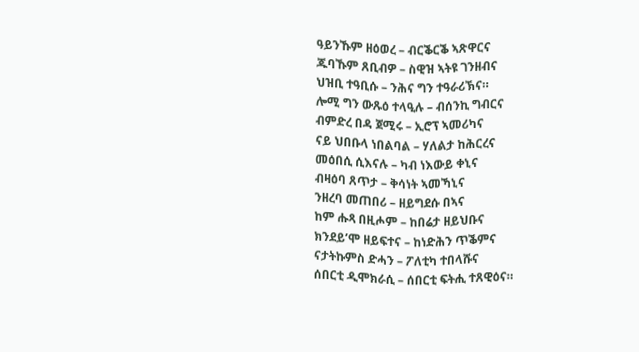ዓይንኹም ዘዕወረ – ብርቕርቕ ኣጽዋርና
ጁባኹም ጸቢብዎ – ስዊዝ ኣትዩ ገንዘብና
ህዝቢ ተዓቢሱ – ንሕና ግን ተዓራሪኽና።
ሎሚ ግን ውጹዕ ተላዒሉ – ብሰንኪ ግብርና
ብምድረ በዳ ጀሚሩ – ኢሮፕ ኣመሪካና
ናይ ህበቡላ ነበልባል – ሃለልታ ከሕርረና
መዕበሲ ሲእናሉ – ካብ ነእውይ ቀኒና
ብዛዕባ ጸጥታ – ቅሳነት ኣመኻኒና
ንዘረባ መጠበሪ – ዘይግደሱ በኣና
ከም ሑጻ በዚሖም – ከበሬታ ዘይህቡና
ክንደይ’ሞ ዘይፍተና – ከነድሕን ጥቕምና
ናታትኩምስ ድሓን – ፖለቲካ ተበላሹና
ሰበርቲ ዲሞክራሲ – ሰበርቲ ፍትሒ ተጸዊዕና።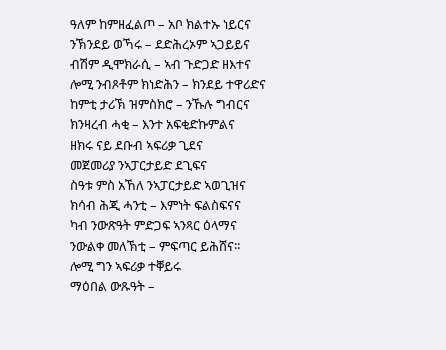ዓለም ከምዘፈልጦ – አቦ ክልተኡ ነይርና
ንኽንደይ ወኻሩ – ደድሕረኦም ኣጋይይና
ብሽም ዲሞክራሲ – ኣብ ጉድጋድ ዘእተና
ሎሚ ንብጾቶም ክነድሕን – ክንደይ ተዋሪድና
ከምቲ ታሪኽ ዝምስክሮ – ንኹሉ ግብርና
ክንዛረብ ሓቂ – እንተ አፍቂድኩምልና
ዘክሩ ናይ ደቡብ ኣፍሪቃ ጊደና
መጀመሪያ ንኣፓርታይድ ደጊፍና
ስዓቱ ምስ አኸለ ንኣፓርታይድ ኣወጊዝና
ክሳብ ሕጂ ሓንቲ – እምነት ፍልስፍናና
ካብ ንውጽዓት ምድጋፍ ኣንጻር ዕላማና
ንውልቀ መለኽቲ – ምፍጣር ይሕሸና።
ሎሚ ግን ኣፍሪቃ ተቐይሩ
ማዕበል ውጹዓት –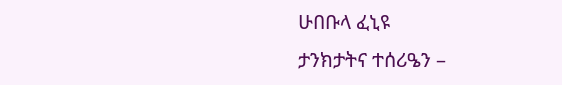ሁበቡላ ፈኒዩ
ታንክታትና ተሰሪዔን –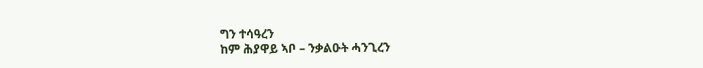ግን ተሳዓረን
ከም ሕያዋይ ኣቦ – ንቃልዑት ሓንጊረን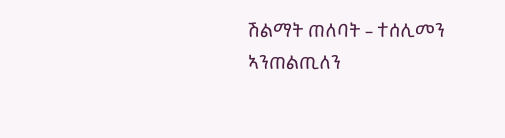ሽልማት ጠለባት – ተሰሊመን ኣንጠልጢለን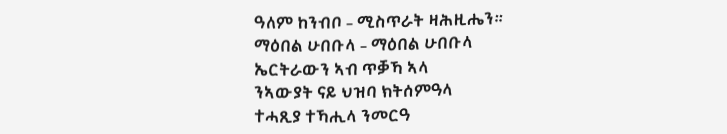ዓለም ከንብቦ – ሚስጥራት ዛሕዚሔን።
ማዕበል ሁበቡላ – ማዕበል ሁበቡላ
ኤርትራውን ኣብ ጥቓኻ ኣላ
ንኣውያት ናይ ህዝባ ክትሰምዓላ
ተሓጺያ ተኻሒላ ንመርዓ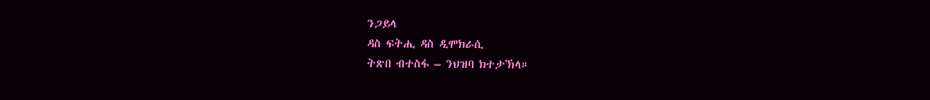ንጋይላ
ዳስ ፍትሒ ዳስ ዲሞክራሲ
ትጽበ ብተስፋ – ንህዝባ ክተታኽላ።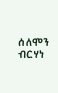ሰለሞን ብርሃነ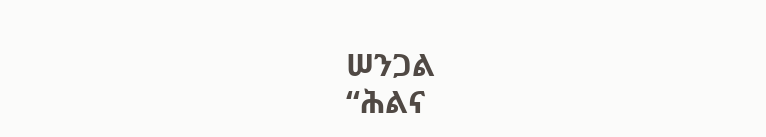ሠንጋል
“ሕልና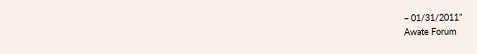– 01/31/2011”
Awate Forum